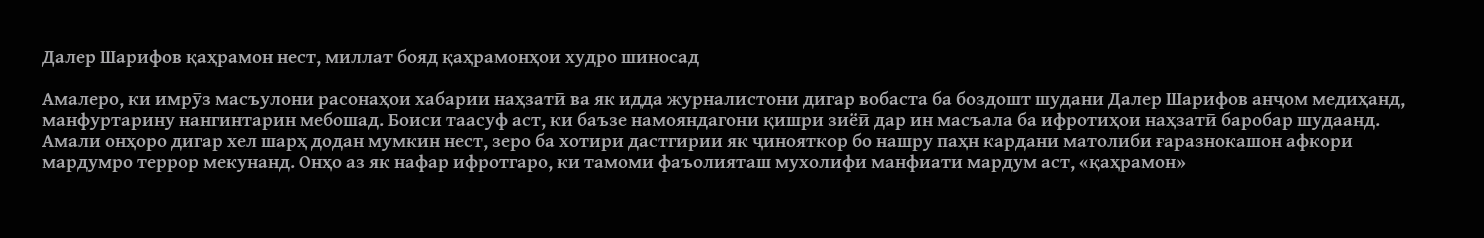Далер Шарифов қаҳрамон нест, миллат бояд қаҳрамонҳои худро шиносад

Амалеро, ки имрӯз масъулони расонаҳои хабарии наҳзатӣ ва як идда журналистони дигар вобаста ба боздошт шудани Далер Шарифов анҷом медиҳанд, манфуртарину нангинтарин мебошад. Боиси таасуф аст, ки баъзе намояндагони қишри зиёӣ дар ин масъала ба ифротиҳои наҳзатӣ баробар шудаанд. Амали онҳоро дигар хел шарҳ додан мумкин нест, зеро ба хотири дастгирии як ҷинояткор бо нашру паҳн кардани матолиби ғаразнокашон афкори мардумро террор мекунанд. Онҳо аз як нафар ифротгаро, ки тамоми фаъолияташ мухолифи манфиати мардум аст, «қаҳрамон»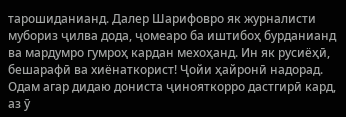тарошиданианд. Далер Шарифовро як журналисти мубориз ҷилва дода, ҷомеаро ба иштибоҳ бурданианд ва мардумро гумроҳ кардан мехоҳанд. Ин як русиёҳӣ, бешарафӣ ва хиёнаткорист! Ҷойи ҳайронӣ надорад. Одам агар дидаю дониста ҷинояткорро дастгирӣ кард, аз ӯ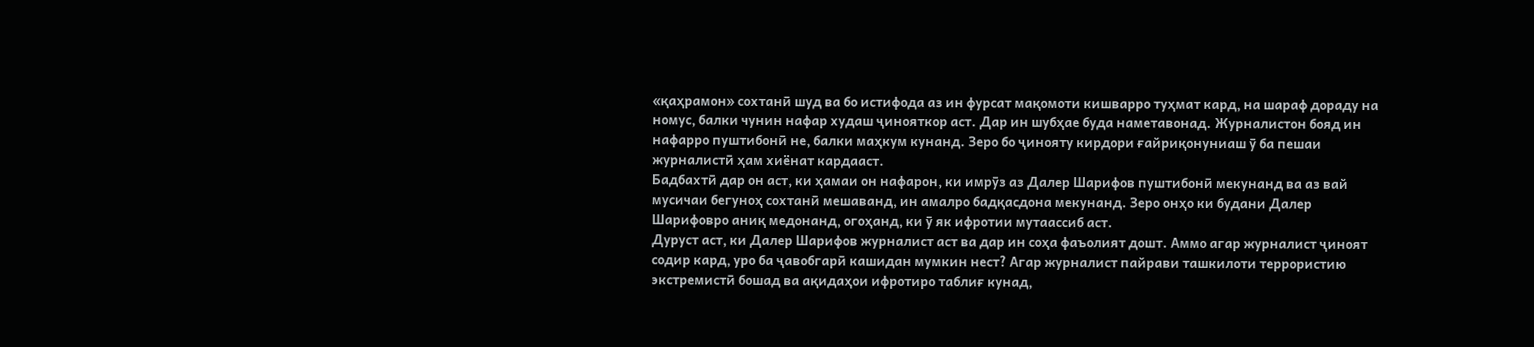«қаҳрамон» сохтанӣ шуд ва бо истифода аз ин фурсат мақомоти кишварро туҳмат кард, на шараф дораду на номус, балки чунин нафар худаш ҷинояткор аст. Дар ин шубҳае буда наметавонад. Журналистон бояд ин нафарро пуштибонӣ не, балки маҳкум кунанд. Зеро бо ҷинояту кирдори ғайриқонуниаш ӯ ба пешаи журналистӣ ҳам хиёнат кардааст.
Бадбахтӣ дар он аст, ки ҳамаи он нафарон, ки имрӯз аз Далер Шарифов пуштибонӣ мекунанд ва аз вай мусичаи бегуноҳ сохтанӣ мешаванд, ин амалро бадқасдона мекунанд. Зеро онҳо ки будани Далер Шарифовро аниқ медонанд, огоҳанд, ки ӯ як ифротии мутаассиб аст.
Дуруст аст, ки Далер Шарифов журналист аст ва дар ин соҳа фаъолият дошт. Аммо агар журналист ҷиноят содир кард, уро ба ҷавобгарӣ кашидан мумкин нест? Агар журналист пайрави ташкилоти террористию экстремистӣ бошад ва ақидаҳои ифротиро таблиғ кунад,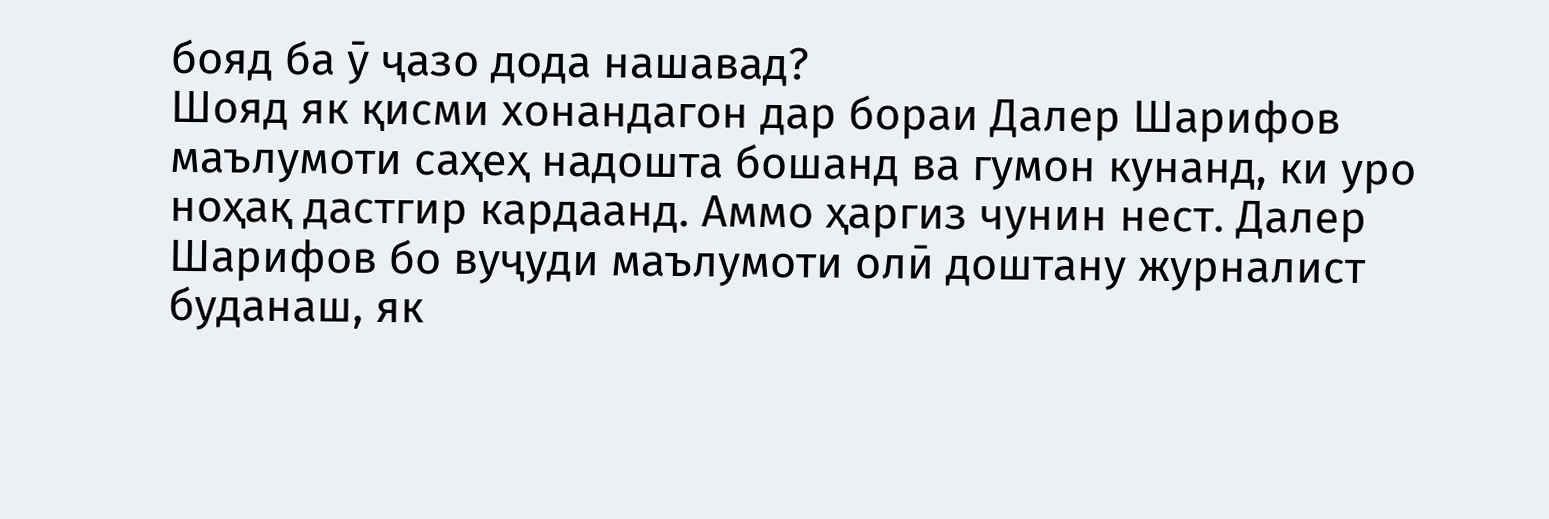бояд ба ӯ ҷазо дода нашавад?
Шояд як қисми хонандагон дар бораи Далер Шарифов маълумоти саҳеҳ надошта бошанд ва гумон кунанд, ки уро ноҳақ дастгир кардаанд. Аммо ҳаргиз чунин нест. Далер Шарифов бо вуҷуди маълумоти олӣ доштану журналист буданаш, як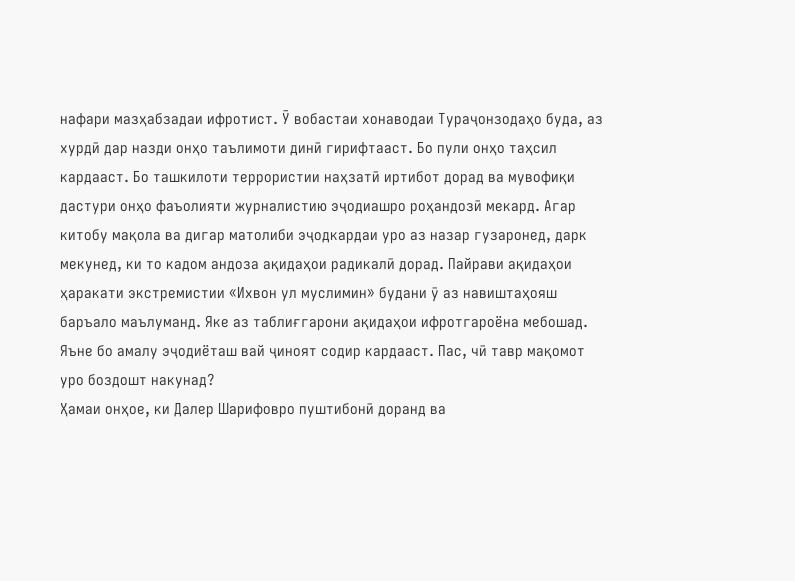нафари мазҳабзадаи ифротист. Ӯ вобастаи хонаводаи Тураҷонзодаҳо буда, аз хурдӣ дар назди онҳо таълимоти динӣ гирифтааст. Бо пули онҳо таҳсил кардааст. Бо ташкилоти террористии наҳзатӣ иртибот дорад ва мувофиқи дастури онҳо фаъолияти журналистию эҷодиашро роҳандозӣ мекард. Агар китобу мақола ва дигар матолиби эҷодкардаи уро аз назар гузаронед, дарк мекунед, ки то кадом андоза ақидаҳои радикалӣ дорад. Пайрави ақидаҳои ҳаракати экстремистии «Ихвон ул муслимин» будани ӯ аз навиштаҳояш баръало маълуманд. Яке аз таблиғгарони ақидаҳои ифротгароёна мебошад. Яъне бо амалу эҷодиёташ вай ҷиноят содир кардааст. Пас, чӣ тавр мақомот уро боздошт накунад?
Ҳамаи онҳое, ки Далер Шарифовро пуштибонӣ доранд ва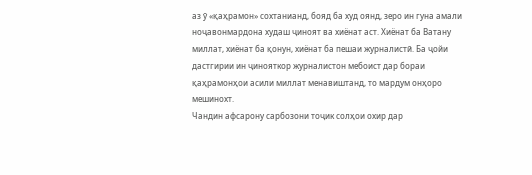аз ӯ «қаҳрамон» сохтанианд, бояд ба худ оянд, зеро ин гуна амали ноҷавонмардона худаш ҷиноят ва хиёнат аст. Хиёнат ба Ватану миллат, хиёнат ба қонун, хиёнат ба пешаи журналистӣ. Ба ҷойи дастгирии ин ҷинояткор журналистон мебоист дар бораи қаҳрамонҳои асили миллат менавиштанд, то мардум онҳоро мешинохт.
Чандин афсарону сарбозони тоҷик солҳои охир дар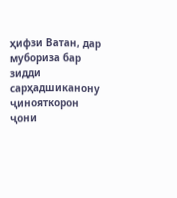ҳифзи Ватан, дар мубориза бар зидди сарҳадшиканону ҷинояткорон ҷони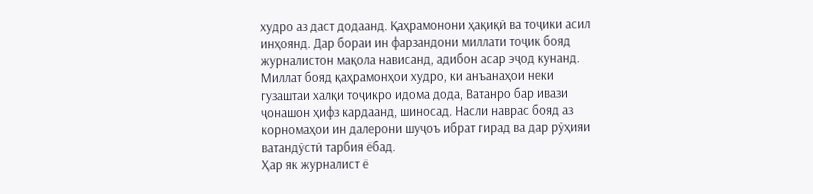худро аз даст додаанд. Қаҳрамонони ҳақиқӣ ва тоҷики асил инҳоянд. Дар бораи ин фарзандони миллати тоҷик бояд журналистон мақола нависанд, адибон асар эҷод кунанд. Миллат бояд қаҳрамонҳои худро, ки анъанаҳои неки гузаштаи халқи тоҷикро идома дода, Ватанро бар ивази ҷонашон ҳифз кардаанд, шиносад. Насли наврас бояд аз корномаҳои ин далерони шуҷоъ ибрат гирад ва дар рӯҳияи ватандӯстӣ тарбия ёбад.
Ҳар як журналист ё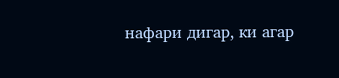нафари дигар, ки агар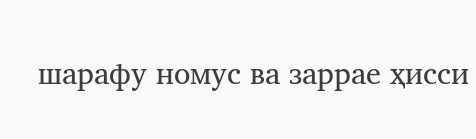шарафу номус ва заррае ҳисси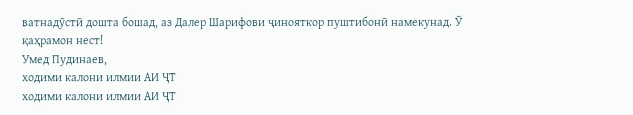ватнадӯстӣ дошта бошад, аз Далер Шарифови ҷинояткор пуштибонӣ намекунад. Ӯ қаҳрамон нест!
Умед Пудинаев,
ходими калони илмии АИ ҶТ
ходими калони илмии АИ ҶТ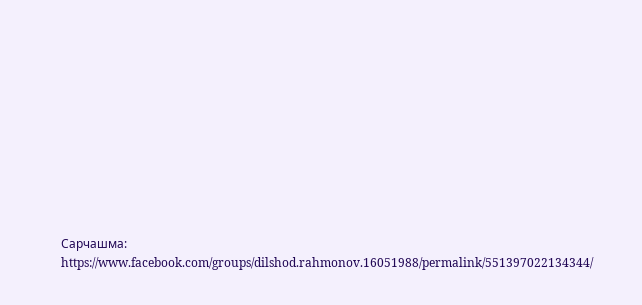Сарчашма: https://www.facebook.com/groups/dilshod.rahmonov.16051988/permalink/551397022134344/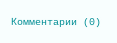Комментарии (0)